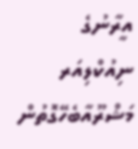އީރާނުގެ ނިއުކްލިއަރ މަޝްރޫއާބެހޭގޮތުން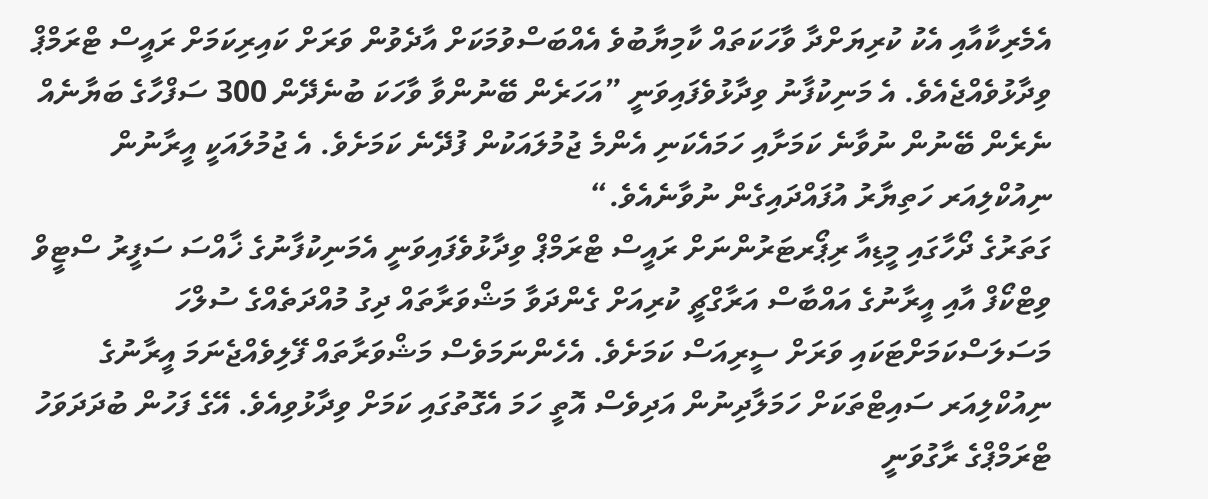އެމެރިކާއާއި އެކު ކުރިޔަށްދާ ވާހަކަތައް ކާމިޔާބުވެ އެއްބަސްވުމަކަށް އާދެވުން ވަރަށް ކައިރިކަމަށް ރައީސް ޓްރަމްޕް ވިދާޅުވެއްޖެއެވެ. އެ މަނިކުފާނު ވިދާޅުވެފައިވަނީ ”އަހަރެން ބޭނުންވާ ވާހަކަ ބުނެދޭން 300 ސަފްހާގެ ބަޔާނެއް ނެރެން ބޭނުން ނުވާނެ ކަމަށާއި ހަމައެކަނި އެންމެ ޖުމުލައަކުން ފުދޭނެ ކަމަށެވެ. އެ ޖުމުލައަކީ އީރާނުން ނިއުކްލިއަރ ހަތިޔާރު އުފައްދައިގެން ނުވާނެއެވެ.“
ގަތަރުގެ ދޯހާގައި މީޑިއާ ރިޕޯރޓަރުންނަށް ރައީސް ޓްރަމްޕް ވިދާޅުވެފައިވަނީ އެމަނިކުފާނުގެ ޚާއްސަ ސަފީރު ސްޓީވް ވިޓްކޯފް އާއި އީރާނުގެ އައްބާސް އަރާގްޗީ ކުރިއަށް ގެންދަވާ މަޝްވަރާތައް ދިގު މުއްދަތެއްގެ ސުލްހަ މަސަލަސްކަމަށްޓަކައި ވަރަށް ސީރިއަސް ކަމަށެވެ. އެހެންނަމަވެސް މަޝްވަރާތައް ފޭލިވެއްޖެނަމަ އީރާނުގެ ނިއުކްލިއަރ ސައިޓްތަކަށް ހަމަލާދިނުން އަދިވެސް އޮތީ ހަމަ އެގޮތުގައި ކަމަށް ވިދާޅުވިއެވެ. އޭގެ ފަހުން ބުދަދަވަހު ޓްރަމްޕްގެ ރާގުވަނީ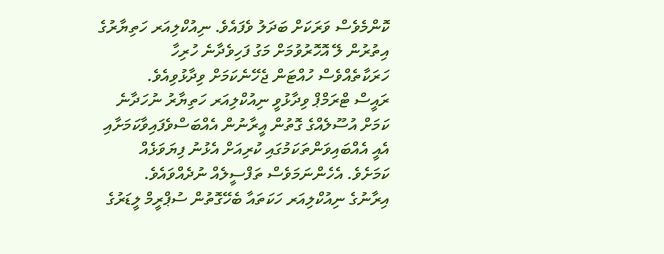ކޮންމެވެސް ވަރަކަށް ބަދަލު ވެފައެވެ. ނިއުކްލިއަރ ހަތިޔާރުގެ އިތުރުން ލޭ އޮހޮރުވުމަށް މަގު ފަހިވެދާނެ ހުރިހާ ހަރަކާތެއްވެސް ހުއްޓަން ޖެހޭނެކަމަށް ވިދާޅުވިއެވެ.
ރައީސް ޓްރަމްޕް ވިދާޅުވީ ނިއުކްލިއަރ ހަތިޔާރު ނުހަދާނެ ކަމަށް އުސޫލެއްގެ ގޮތުން އީރާނުން އެއްބަސްވެފައިވާކަމަށާއި އެއީ އެއްބައިވަންތަކަމުގައި ކުރިއަށް އެޅުނު ފިޔަވަޅެއް ކަމަށެވެ. އެހެންނަމަވެސް ތަފްސީލެއް ނުދެއްވައެވެ.
އިރާނުގެ ނިއުކްލިއަރ ހަކަތައާ ބެހޭގޮތުން ސުޕްރީމް ލީޑަރުގެ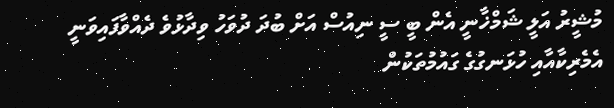މުޝީރު އަލީ ޝަމްޚާނީ އެން ބީ ސީ ނިއުސް އަށް ބުދަ ދުވަހު ވިދާޅުވެ ދެއްވާފައިވަނީ އެމެރިކާއާއި ހުޅަނގުގެ ގައުމުތަކުން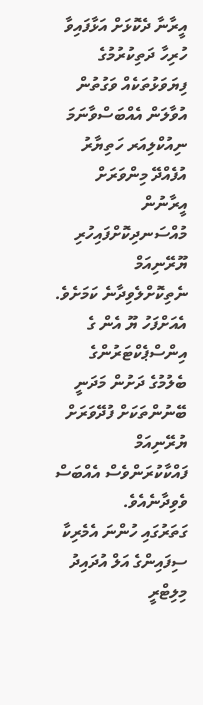އީރާނާ ދެކޮޅަށް އަޅާފައިވާ ހުރިހާ ދަތިކުރުމުގެ ފިޔަވަޅުތަކެއް ވަގުތުން އުވާލަން އެއްބަސްވާނަމަ ނިއުކްލިއަރ ހަތިޔާރު އުފެއްދޭ މިންވަރަށް އީރާނުން މުއްސަނދިކޮށްފައިހުރި ޔޫރޭނިއަމް ނެތިކޮށްލެވިދާނެ ކަމަށެވެ. އެއަށްފަހު ޔޫ އެން ގެ އިންސްޕެކްޓަރުންގެ ބެލުމުގެ ދަށުން މަދަނީ ބޭނުންތަކަށް ފުދޭވަރަށް ޔުރޭނިއަމް ފައްކާކުރަންވެސް އެއްބަސް ވެވިދާނެއެވެ.
ގަތަރުގައި ހުންނަ އެމެރިކާ ސިފައިންގެ އަލް އުދައިދު މިލިޓްރީ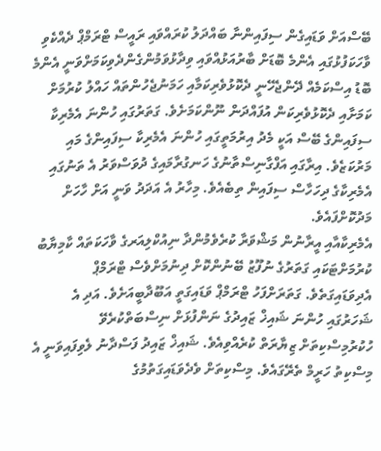ބޭސްއަށް ވަޑައިގެން ސިފައިންނާ ބައްދަލު ކުރައްވައި ރައީސް ޓްރަމްޕް ދެއްކެވި ވާހަކަފުޅުގައި އެންމެ ބޮޑަށް ބާރުއަޅުއްވައި ވިދާޅުވަމުންގެންދެވިކަމަށްވަނީ އެންމެ ބޮޑު އިސްކަމެއް ދޭންޖެހޭނީ ދެކޮޅުވެރިކަމާއި ހަމަނުޖެހުންތައް ހައްލު ކުރުމަށް ކަމަށާއި ދެކޮޅުވެރިކަން އުފައްދަން ނޫންކަމަށެވެ. ގަތަރުގައި ހުންނަ އެމެރިކާ ސިފައިންގެ ބޭސް އަކީ މެދު އިރުމަތީގައި ހުންނަ އެމެރިކާ ސިފައިންގެ މައި މަރުކަޒެވެ. އިރާގައި އަފްގާނިސްތާނުގެ ހަނގުރާމައިގެ ދުވަސްވަރު އެ ތަނުގައި އެމެރިކާގެ ދިހަހާސް ސިފައިން ތިބެއެވެ. މިހާރު އެ އަދަދު ވަނީ އަށް ހާހަށް މަދުކޮށްފައެވެ.
އެމެރިކާއާއި އީރާނުން މަޝްވަރާ ކުރެވެމުންދާ ނިއުކްލިއަރގެ ވާހަކަތައް ކާމިޔާބު ކުރުމަށްޓަކައި ގަތަރުގެ ނުފޫޒު ބޭނުންކޮށް ދިނުމަށްވެސް ޓްރަމްޕް އެދިވަޑައިގަތެވެ. ގަތަރަށްފަހު ޓްރަމްޕް ވަޑައިގަތީ އަބޫދާބީއަށެވެ. އަދި އެ ޝަހަރުގައި ހުންނަ ޝައިޚް ޒައިދުގެ ނަންފުޅަށް ނިސްބަތްކުރެވޭ ހުކުރުމިސްކިތަށް ޒިޔާރަތް ކުރެއްވިއެވެ. ޝައިޚް ޒައިދު ފަސްދާނު ލެވިފައިވަނީ އެ މިސްކިތު ހަރީމް ތެރޭގައެވެ. މިސްކިތަށް ވެދެވަޑައިގަތުމުގެ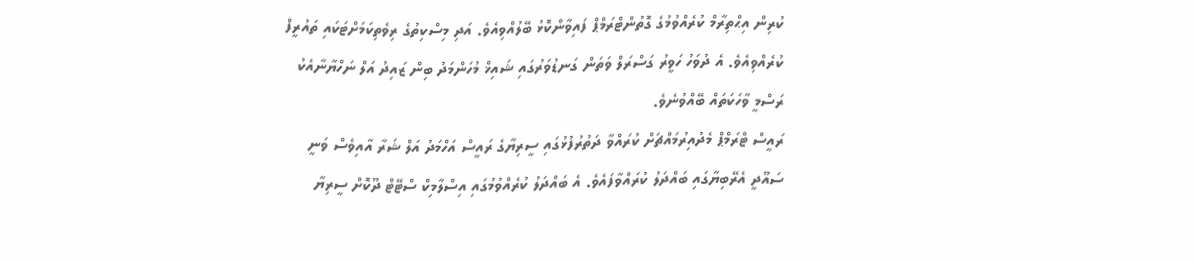ކުރިން އިޙްތިރާމް ކުރެއްވުމުގެ ގޮތުންޓްރަމްޕް ފައިވާންކޮޅު ބޭލުއްވިއެވެ. އަދި މިސްކިތުގެ ރިވެތިކަމަށްޓަކައި ތައުރީފް ކުރެއްވިއެވެ. އެ ދުވަހު ހަވީރު ގަސްރަލް ވަތަން ގަނޑުވަރުގައި ޝައިޚް މުހަންމަދު ބިން ޒައިދު އަލް ނަހްޔާނާއެކު ރަސްމީ ވާހަކަތައް ބޭއްވުނެވެ.
ރައީސް ޓްރަމްޕް މެދުއިރުމައްޗަށް ކުރައްވާ ދަތުރުފުޅުގައި ސީރިޔާގެ ރައީސް އަހްމަދު އަލް ޝަރާ އާއިވެސް ވަނީ ސައޫދީ އެރޭބިޔާގައި ބައްދަލު ކުރައްވާފައެވެ. އެ ބައްދަލު ކުރެއްވުމުގައި އިސްލާމިކް ސްޓޭޓް ދޫކޮށް ސީރިޔާ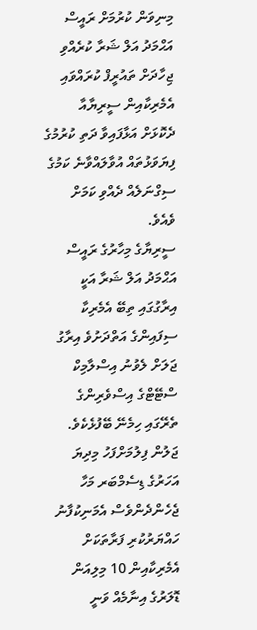މިނިވަން ކުރުމަށް ރައީސް އަޙްމަދު އަލް ޝަރާ ކުރެއްވި ޖިހާދަށް ތައުރީފް ކުރައްވައި އެމެރިކާއިން ސީރިޔާއާ ދެކޮޅަށް އަޅާފައިވާ ދަތި ކުރުމުގެ ފިޔަވަޅުތައް އުވާލައްވާނެ ކަމުގެ ސިގްނަލެއް ދެއްވި ކަމަށް ވެއެވެ.
ސީރިޔާގެ މިހާރުގެ ރައީސް އަޙްމަދު އަލް ޝަރާ އަކީ އިރާގުގައި ތިބޭ އެމެރިކާ ސިފައިންގެ އަތްދަށުވެ އިރާގު ޖަލަށް ލެވުނު އިސްލާމިކް ސްޓޭޓްގެ އިސްވެރިންގެ ތެރޭގައި ހިމެނޭ ބޭފުޅެކެވެ. ޖަލުން ފިލުމަށްފަހު މިދިޔަ އަހަރުގެ ޑިސެމްބަރ މަހާ ޖެހެންދެންވެސް އެމަނިކުފާނު ހައްޔަރުކުރި ފަރާތަކަށް އެމެރިކާއިން 10 މިލިއަން ޑޮލަރުގެ އިނާމެއް ވަނީ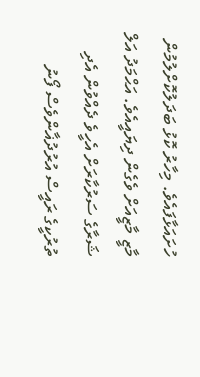ހުށައަޅާފައެވެ. މިހާރު ކޮޅު ބަދަލުކޮށްލުމުން މާޒީ މާޒީއަށް ވެގެން ދިޔައީއެވެ. އަޙްމަދު އަލް ޝަރާގެ ސަރުކާރަށް އެހީވެ ދެއްވުން އެދި ތުރުކީގެ ރައީސް އުރުދުޣާންވެސް ފޯނު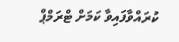ކުރައްވާފައިވާ ކަމަށް ޓްރަމްޕް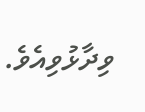ވިދާޅުވިއެވެ.